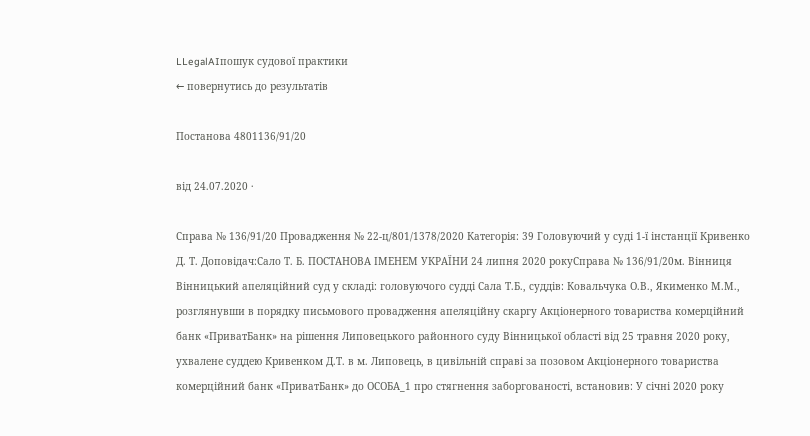LLegalAIпошук судової практики
← повернутись до результатів

Постанова 4801136/91/20

від 24.07.2020 ·

Справа № 136/91/20 Провадження № 22-ц/801/1378/2020 Категорія: 39 Головуючий у суді 1-ї інстанції Кривенко Д. Т. Доповідач:Сало Т. Б. ПОСТАНОВА ІМЕНЕМ УКРАЇНИ 24 липня 2020 рокуСправа № 136/91/20м. Вінниця Вінницький апеляційний суд у складі: головуючого судді Сала Т.Б., суддів: Ковальчука О.В., Якименко М.М., розглянувши в порядку письмового провадження апеляційну скаргу Акціонерного товариства комерційний банк «ПриватБанк» на рішення Липовецького районного суду Вінницької області від 25 травня 2020 року, ухвалене суддею Кривенком Д.Т. в м. Липовець, в цивільній справі за позовом Акціонерного товариства комерційний банк «ПриватБанк» до ОСОБА_1 про стягнення заборгованості, встановив: У січні 2020 року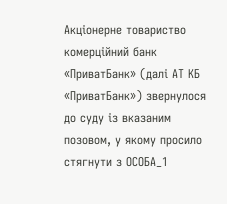Акціонерне товариство комерційний банк «ПриватБанк» (далі АТ КБ «ПриватБанк») звернулося до суду із вказаним позовом, у якому просило стягнути з ОСОБА_1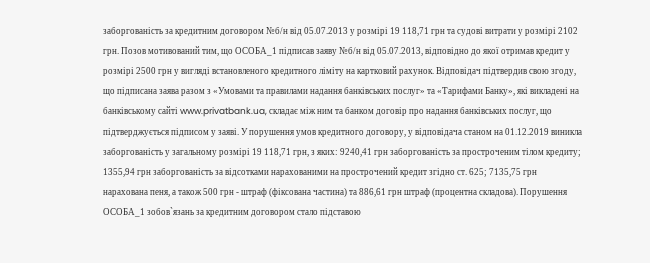заборгованість за кредитним договором №б/н від 05.07.2013 у розмірі 19 118,71 грн та судові витрати у розмірі 2102 грн. Позов мотивований тим, що ОСОБА_1 підписав заяву №б/н від 05.07.2013, відповідно до якої отримав кредит у розмірі 2500 грн у вигляді встановленого кредитного ліміту на картковий рахунок. Відповідач підтвердив свою згоду, що підписана заява разом з «Умовами та правилами надання банківських послуг» та «Тарифами Банку», які викладені на банківському сайті www.privatbank.ua, складає між ним та банком договір про надання банківських послуг, що підтверджується підписом у заяві. У порушення умов кредитного договору, у відповідача станом на 01.12.2019 виникла заборгованість у загальному розмірі 19 118,71 грн, з яких: 9240,41 грн заборгованість за простроченим тілом кредиту; 1355,94 грн заборгованість за відсотками нарахованими на прострочений кредит згідно ст. 625; 7135,75 грн нарахована пеня, а також 500 грн - штраф (фіксована частина) та 886,61 грн штраф (процентна складова). Порушення ОСОБА_1 зобов`язань за кредитним договором стало підставою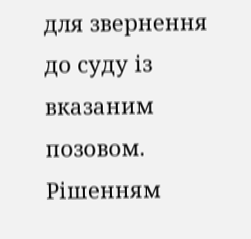для звернення до суду із вказаним позовом. Рішенням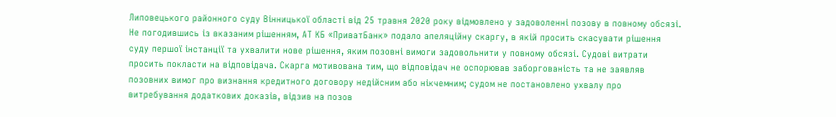Липовецького районного суду Вінницької області від 25 травня 2020 року відмовлено у задоволенні позову в повному обсязі. Не погодившись із вказаним рішенням, АТ КБ «ПриватБанк» подало апеляційну скаргу, в якій просить скасувати рішення суду першої інстанції та ухвалити нове рішення, яким позовні вимоги задовольнити у повному обсязі. Судові витрати просить покласти на відповідача. Скарга мотивована тим, що відповідач не оспорював заборгованість та не заявляв позовних вимог про визнання кредитного договору недійсним або нікчемним; судом не постановлено ухвалу про витребування додаткових доказів, відзив на позов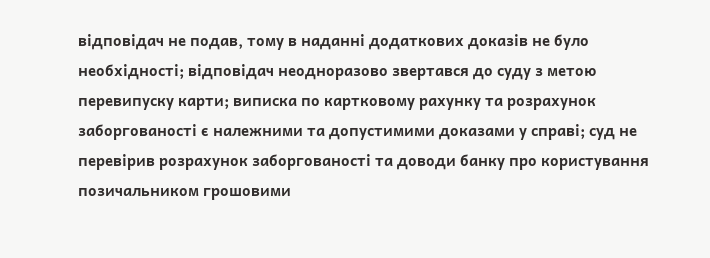відповідач не подав, тому в наданні додаткових доказів не було необхідності; відповідач неодноразово звертався до суду з метою перевипуску карти; виписка по картковому рахунку та розрахунок заборгованості є належними та допустимими доказами у справі; суд не перевірив розрахунок заборгованості та доводи банку про користування позичальником грошовими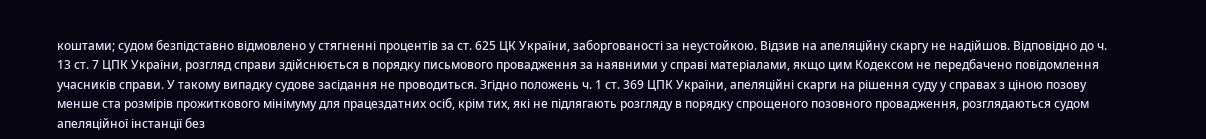коштами; судом безпідставно відмовлено у стягненні процентів за ст. 625 ЦК України, заборгованості за неустойкою. Відзив на апеляційну скаргу не надійшов. Відповідно до ч. 13 ст. 7 ЦПК України, розгляд справи здійснюється в порядку письмового провадження за наявними у справі матеріалами, якщо цим Кодексом не передбачено повідомлення учасників справи. У такому випадку судове засідання не проводиться. Згідно положень ч. 1 ст. 369 ЦПК України, апеляційні скарги на рішення суду у справах з ціною позову менше ста розмірів прожиткового мінімуму для працездатних осіб, крім тих, які не підлягають розгляду в порядку спрощеного позовного провадження, розглядаються судом апеляційної інстанції без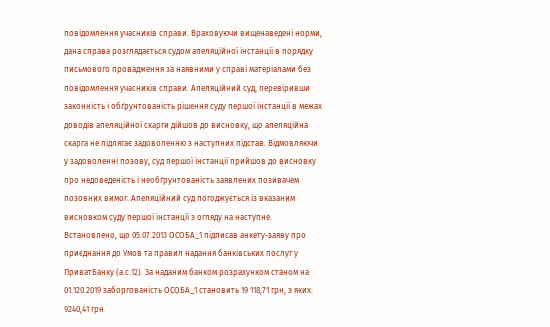повідомлення учасників справи. Враховуючи вищенаведені норми, дана справа розглядається судом апеляційної інстанції в порядку письмового провадження за наявними у справі матеріалами без повідомлення учасників справи. Апеляційний суд, перевіривши законність і обґрунтованість рішення суду першої інстанції в межах доводів апеляційної скарги дійшов до висновку, що апеляційна скарга не підлягає задоволенню з наступних підстав. Відмовляючи у задоволенні позову, суд першої інстанції прийшов до висновку про недоведеність і необґрунтованість заявлених позивачем позовних вимог. Апеляційний суд погоджується із вказаним висновком суду першої інстанції з огляду на наступне. Встановлено, що 05.07.2013 ОСОБА_1 підписав анкету-заяву про приєднання до Умов та правил надання банківських послуг у ПриватБанку (а.с.12). За наданим банком розрахунком станом на 01.120.2019 заборгованість ОСОБА_1 становить 19 118,71 грн, з яких: 9240,41 грн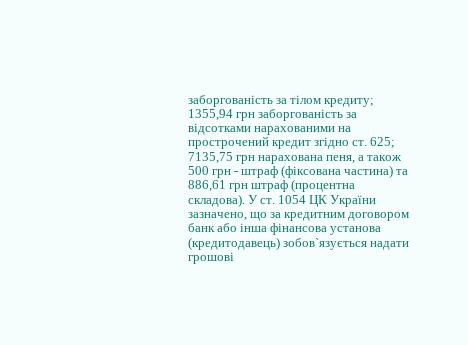заборгованість за тілом кредиту; 1355,94 грн заборгованість за відсотками нарахованими на прострочений кредит згідно ст. 625; 7135,75 грн нарахована пеня, а також 500 грн - штраф (фіксована частина) та 886,61 грн штраф (процентна складова). У ст. 1054 ЦК України зазначено, що за кредитним договором банк або інша фінансова установа (кредитодавець) зобов`язується надати грошові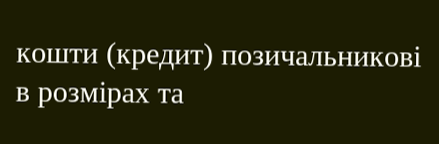кошти (кредит) позичальникові в розмірах та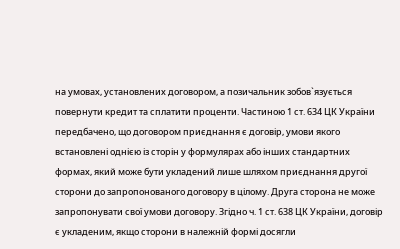на умовах, установлених договором, а позичальник зобов`язується повернути кредит та сплатити проценти. Частиною 1 ст. 634 ЦК України передбачено, що договором приєднання є договір, умови якого встановлені однією із сторін у формулярах або інших стандартних формах, який може бути укладений лише шляхом приєднання другої сторони до запропонованого договору в цілому. Друга сторона не може запропонувати свої умови договору. Згідно ч. 1 ст. 638 ЦК України, договір є укладеним, якщо сторони в належній формі досягли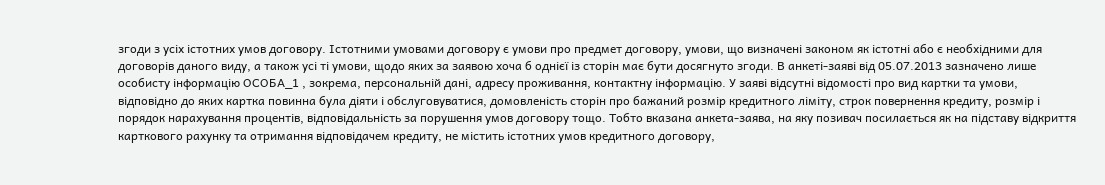згоди з усіх істотних умов договору. Істотними умовами договору є умови про предмет договору, умови, що визначені законом як істотні або є необхідними для договорів даного виду, а також усі ті умови, щодо яких за заявою хоча б однієї із сторін має бути досягнуто згоди. В анкеті-заяві від 05.07.2013 зазначено лише особисту інформацію ОСОБА_1 , зокрема, персональній дані, адресу проживання, контактну інформацію. У заяві відсутні відомості про вид картки та умови, відповідно до яких картка повинна була діяти і обслуговуватися, домовленість сторін про бажаний розмір кредитного ліміту, строк повернення кредиту, розмір і порядок нарахування процентів, відповідальність за порушення умов договору тощо. Тобто вказана анкета-заява, на яку позивач посилається як на підставу відкриття карткового рахунку та отримання відповідачем кредиту, не містить істотних умов кредитного договору,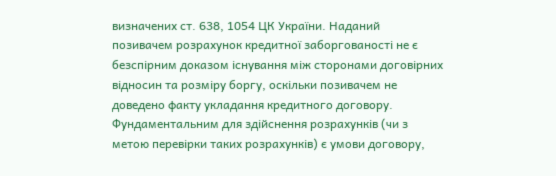визначених ст. 638, 1054 ЦК України. Наданий позивачем розрахунок кредитної заборгованості не є безспірним доказом існування між сторонами договірних відносин та розміру боргу, оскільки позивачем не доведено факту укладання кредитного договору. Фундаментальним для здійснення розрахунків (чи з метою перевірки таких розрахунків) є умови договору,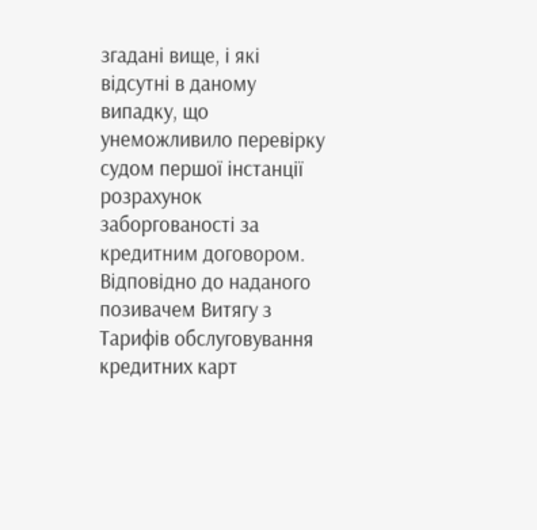згадані вище, і які відсутні в даному випадку, що унеможливило перевірку судом першої інстанції розрахунок заборгованості за кредитним договором. Відповідно до наданого позивачем Витягу з Тарифів обслуговування кредитних карт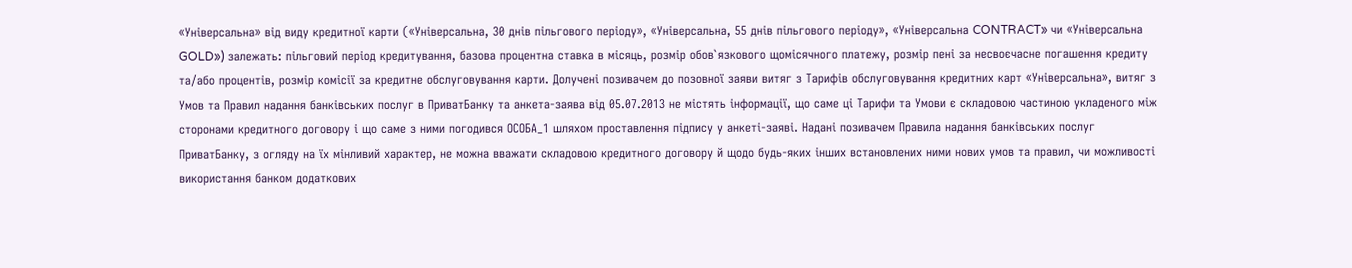«Універсальна» від виду кредитної карти («Універсальна, 30 днів пільгового періоду», «Універсальна, 55 днів пільгового періоду», «Універсальна CONTRACT» чи «Універсальна GOLD») залежать: пільговий період кредитування, базова процентна ставка в місяць, розмір обов`язкового щомісячного платежу, розмір пені за несвоєчасне погашення кредиту та/або процентів, розмір комісії за кредитне обслуговування карти. Долучені позивачем до позовної заяви витяг з Тарифів обслуговування кредитних карт «Універсальна», витяг з Умов та Правил надання банківських послуг в ПриватБанку та анкета-заява від 05.07.2013 не містять інформації, що саме ці Тарифи та Умови є складовою частиною укладеного між сторонами кредитного договору і що саме з ними погодився ОСОБА_1 шляхом проставлення підпису у анкеті-заяві. Надані позивачем Правила надання банківських послуг ПриватБанку, з огляду на їх мінливий характер, не можна вважати складовою кредитного договору й щодо будь-яких інших встановлених ними нових умов та правил, чи можливості використання банком додаткових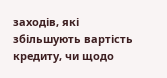заходів, які збільшують вартість кредиту, чи щодо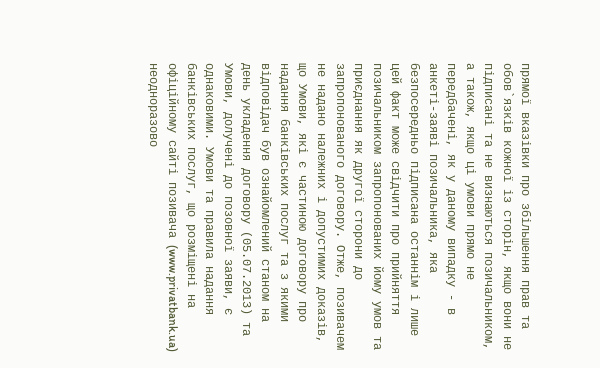прямої вказівки про збільшення прав та обов`язків кожної із сторін, якщо вони не підписані та не визнаються позичальником, а також, якщо ці умови прямо не передбачені, як у даному випадку - в анкеті-заяві позичальника, яка безпосередньо підписана останнім і лише цей факт може свідчити про прийняття позичальником запропонованих йому умов та приєднання як другої сторони до запропонованого договору. Отже, позивачем не надано належних і допустимих доказів, що Умови, які є частиною договору про надання банківських послуг та з якими відповідач був ознайомлений станом на день укладення договору (05.07.2013) та Умови, долучені до позовної заяви, є однаковими. Умови та правила надання банківських послуг, що розміщені на офіційному сайті позивача (www.privatbank.ua) неодноразово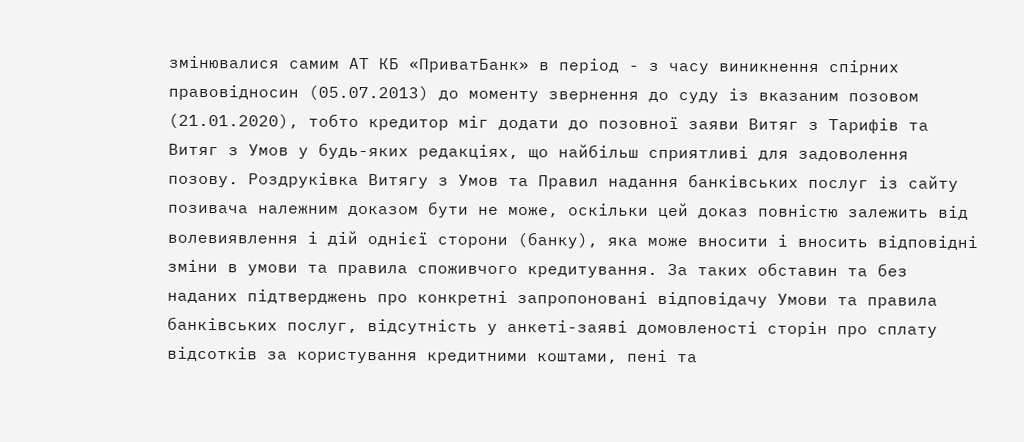змінювалися самим АТ КБ «ПриватБанк» в період - з часу виникнення спірних правовідносин (05.07.2013) до моменту звернення до суду із вказаним позовом (21.01.2020), тобто кредитор міг додати до позовної заяви Витяг з Тарифів та Витяг з Умов у будь-яких редакціях, що найбільш сприятливі для задоволення позову. Роздруківка Витягу з Умов та Правил надання банківських послуг із сайту позивача належним доказом бути не може, оскільки цей доказ повністю залежить від волевиявлення і дій однієї сторони (банку), яка може вносити і вносить відповідні зміни в умови та правила споживчого кредитування. За таких обставин та без наданих підтверджень про конкретні запропоновані відповідачу Умови та правила банківських послуг, відсутність у анкеті-заяві домовленості сторін про сплату відсотків за користування кредитними коштами, пені та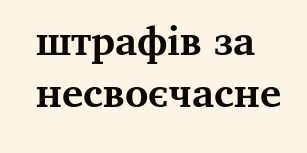штрафів за несвоєчасне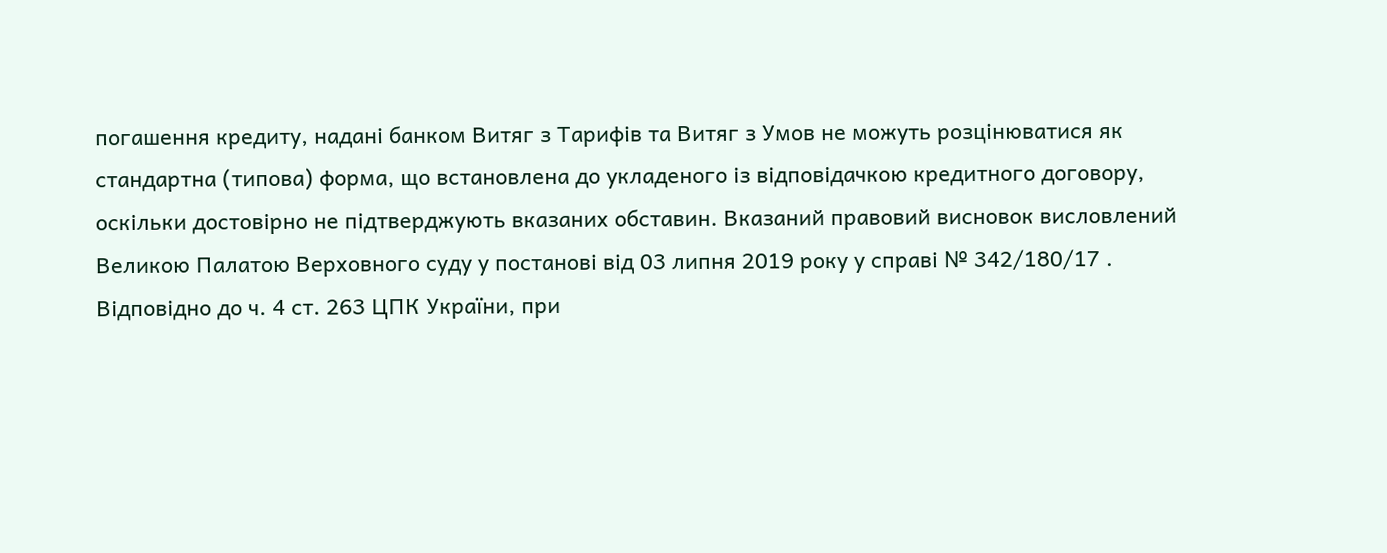погашення кредиту, надані банком Витяг з Тарифів та Витяг з Умов не можуть розцінюватися як стандартна (типова) форма, що встановлена до укладеного із відповідачкою кредитного договору, оскільки достовірно не підтверджують вказаних обставин. Вказаний правовий висновок висловлений Великою Палатою Верховного суду у постанові від 03 липня 2019 року у справі № 342/180/17 . Відповідно до ч. 4 ст. 263 ЦПК України, при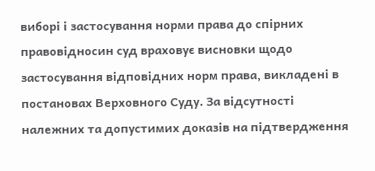виборі і застосування норми права до спірних правовідносин суд враховує висновки щодо застосування відповідних норм права, викладені в постановах Верховного Суду. За відсутності належних та допустимих доказів на підтвердження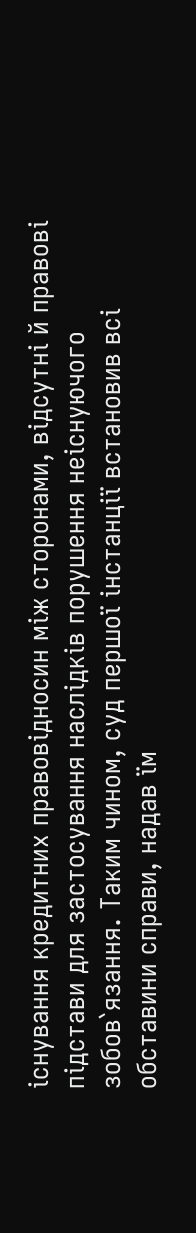існування кредитних правовідносин між сторонами, відсутні й правові підстави для застосування наслідків порушення неіснуючого зобов`язання. Таким чином, суд першої інстанції встановив всі обставини справи, надав їм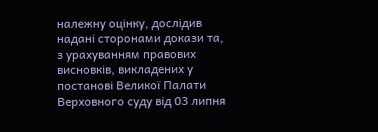належну оцінку, дослідив надані сторонами докази та, з урахуванням правових висновків, викладених у постанові Великої Палати Верховного суду від 03 липня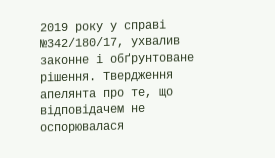2019 року у справі №342/180/17, ухвалив законне і обґрунтоване рішення. Твердження апелянта про те, що відповідачем не оспорювалася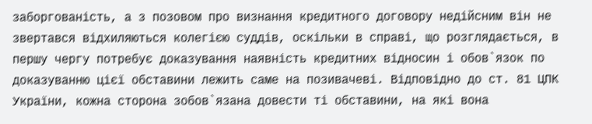заборгованість, а з позовом про визнання кредитного договору недійсним він не звертався відхиляються колегією суддів, оскільки в справі, що розглядається, в першу чергу потребує доказування наявність кредитних відносин і обов`язок по доказуванню цієї обставини лежить саме на позивачеві. Відповідно до ст. 81 ЦПК України, кожна сторона зобов`язана довести ті обставини, на які вона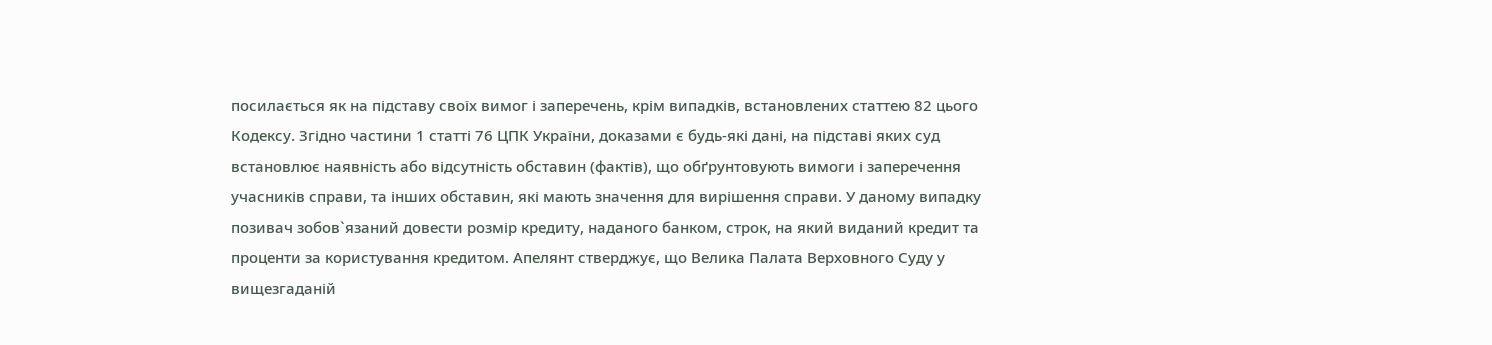посилається як на підставу своїх вимог і заперечень, крім випадків, встановлених статтею 82 цього Кодексу. Згідно частини 1 статті 76 ЦПК України, доказами є будь-які дані, на підставі яких суд встановлює наявність або відсутність обставин (фактів), що обґрунтовують вимоги і заперечення учасників справи, та інших обставин, які мають значення для вирішення справи. У даному випадку позивач зобов`язаний довести розмір кредиту, наданого банком, строк, на який виданий кредит та проценти за користування кредитом. Апелянт стверджує, що Велика Палата Верховного Суду у вищезгаданій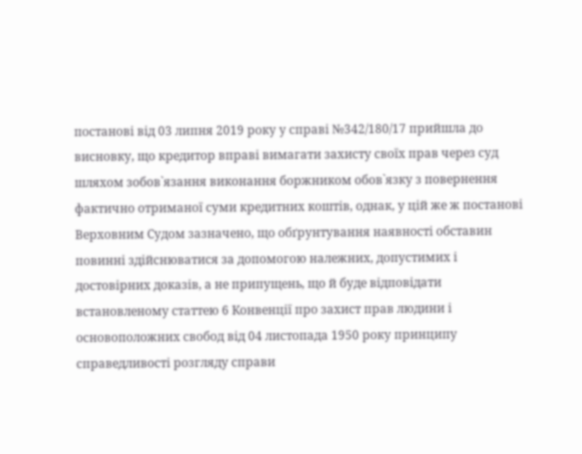постанові від 03 липня 2019 року у справі №342/180/17 прийшла до висновку, що кредитор вправі вимагати захисту своїх прав через суд шляхом зобов`язання виконання боржником обов`язку з повернення фактично отриманої суми кредитних коштів, однак, у цій же ж постанові Верховним Судом зазначено, що обґрунтування наявності обставин повинні здійснюватися за допомогою належних, допустимих і достовірних доказів, а не припущень, що й буде відповідати встановленому статтею 6 Конвенції про захист прав людини і основоположних свобод від 04 листопада 1950 року принципу справедливості розгляду справи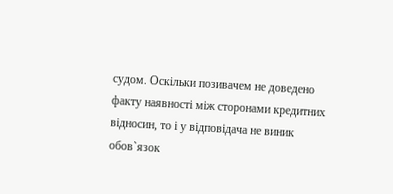судом. Оскільки позивачем не доведено факту наявності між сторонами кредитних відносин, то і у відповідача не виник обов`язок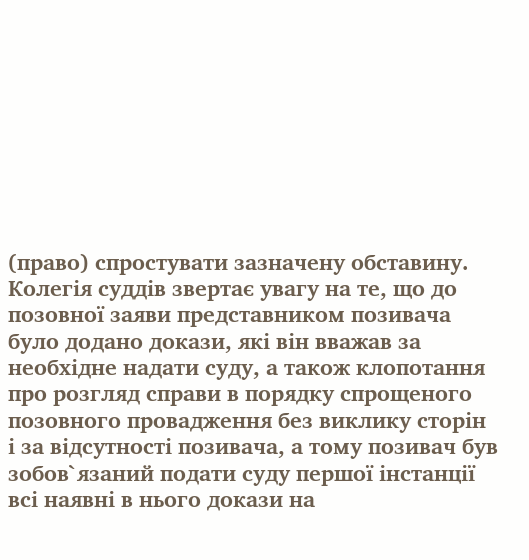(право) спростувати зазначену обставину. Колегія суддів звертає увагу на те, що до позовної заяви представником позивача було додано докази, які він вважав за необхідне надати суду, а також клопотання про розгляд справи в порядку спрощеного позовного провадження без виклику сторін і за відсутності позивача, а тому позивач був зобов`язаний подати суду першої інстанції всі наявні в нього докази на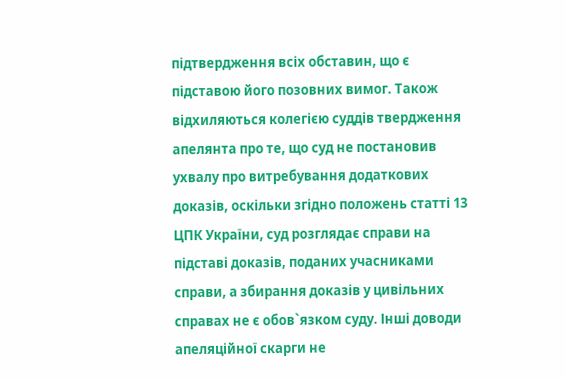підтвердження всіх обставин, що є підставою його позовних вимог. Також відхиляються колегією суддів твердження апелянта про те, що суд не постановив ухвалу про витребування додаткових доказів, оскільки згідно положень статті 13 ЦПК України, суд розглядає справи на підставі доказів, поданих учасниками справи, а збирання доказів у цивільних справах не є обов`язком суду. Інші доводи апеляційної скарги не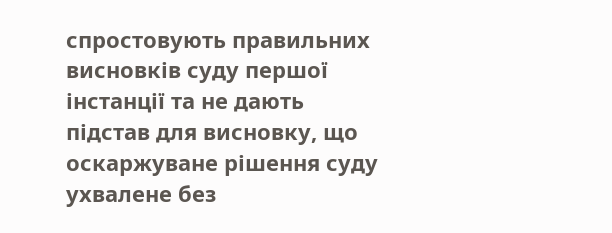спростовують правильних висновків суду першої інстанції та не дають підстав для висновку, що оскаржуване рішення суду ухвалене без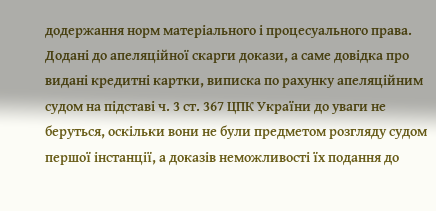додержання норм матеріального і процесуального права. Додані до апеляційної скарги докази, а саме довідка про видані кредитні картки, виписка по рахунку апеляційним судом на підставі ч. 3 ст. 367 ЦПК України до уваги не беруться, оскільки вони не були предметом розгляду судом першої інстанції, а доказів неможливості їх подання до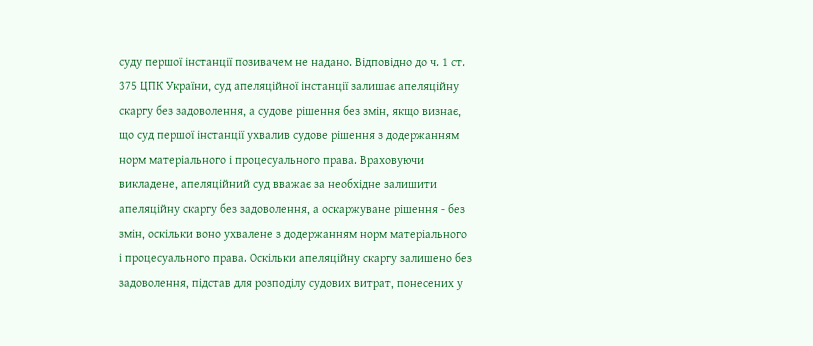суду першої інстанції позивачем не надано. Відповідно до ч. 1 ст. 375 ЦПК України, суд апеляційної інстанції залишає апеляційну скаргу без задоволення, а судове рішення без змін, якщо визнає, що суд першої інстанції ухвалив судове рішення з додержанням норм матеріального і процесуального права. Враховуючи викладене, апеляційний суд вважає за необхідне залишити апеляційну скаргу без задоволення, а оскаржуване рішення - без змін, оскільки воно ухвалене з додержанням норм матеріального і процесуального права. Оскільки апеляційну скаргу залишено без задоволення, підстав для розподілу судових витрат, понесених у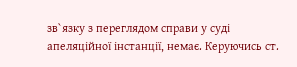зв`язку з переглядом справи у суді апеляційної інстанції, немає. Керуючись ст.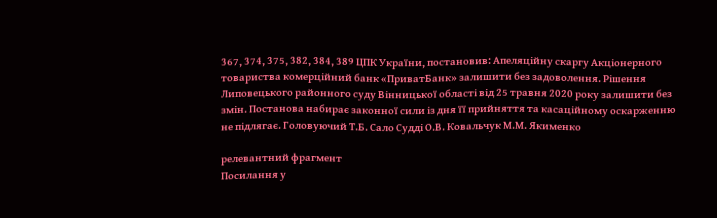367, 374, 375, 382, 384, 389 ЦПК України, постановив: Апеляційну скаргу Акціонерного товариства комерційний банк «ПриватБанк» залишити без задоволення. Рішення Липовецького районного суду Вінницької області від 25 травня 2020 року залишити без змін. Постанова набирає законної сили із дня її прийняття та касаційному оскарженню не підлягає. Головуючий Т.Б. Сало Судді О.В. Ковальчук М.М. Якименко

релевантний фрагмент
Посилання у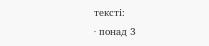тексті:
· понад 3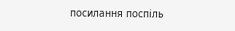посилання поспіль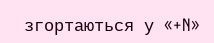згортаються у «+N»